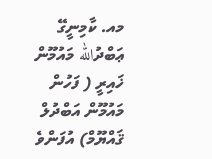މއ. ކާމިނީގޭ ޢަބްދުالله މައުމޫން ޚައިރީ ( ފަހުން މައުމޫން އަބްދުލް ޤައްޔޫމް) އުފަންވެ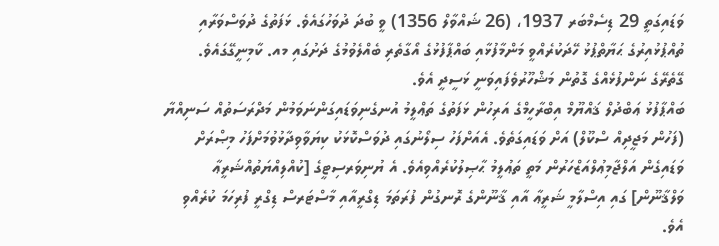ވަޑައިގަތީ 29 ޑިސެމްބަރ 1937، (26 ޝައްވާލް 1356) ވީ ބުދަ ދުވަހުގައެވެ. ޅަފަތުގެ ދުވަސްވަރާއި ތުއްޕުޅުއިރުގެ ޙަޔާތްޕުޅު ހޭދަކުރެއްވީ މަންމާފުޅާއި ބައްޕާފުޅުގެ އޯގާތެރި ބެއްލެވުމުގެ ދަށުގައި މއ. ކާމިނީގޭގައެވެ. ގޭތެރޭގެ ނަންފުޅެއްގެ ގޮތުން މަޝްހޫރުވެފައިވަނީ ޅަސީދީ އެވެ.
ބައްޕާފުޅު ޢަބްދުލް ޤައްޔޫމް އިބްރާހީމްގެ އަރިހުން ޅަފަތުގެ ތަޢްލީމު އުނގެނިވަޑައިގަންނަވަމުން މަދްރަސަތުއް ސަނިއްޔާ (ފަހުން މަޖީދިއް ސްކޫލް) އަށް ވަޑައިގަތެވެ. އެއަށްފަހު ސިލޯނުގައި ދުވަސްކޮޅަކު ކިޔަވާވިދާޅުވުމަށްފަހު މިޞްރަށް ވަޑައިގެން އަލްޖާމިޢުލްއަޒްހަރުން މަތީ ތަޢުލީމު ޙާޞިލުކުރެއްވިއެވެ. އެ ޔުނިވަރސިޓީގެ [ކުއްލިއްޔަތުއްޝަރީޢާ ވަލްޤާނޫން] ގައި އިސްލާމީ ޝަރީޢާ އާއި ޤާނޫންގެ ރޮނގުން ފުރަތަމަ ޑިގްރީއާއި މާސްޓަރސް ޑިގްރީ ފުރިހަމަ ކުރެއްވި އެވެ.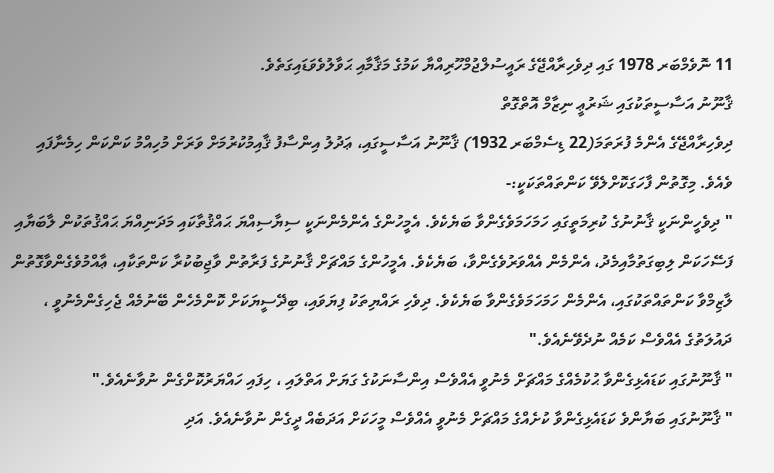11 ނޮވެމްބަރ 1978 ގައި ދިވެހިރާއްޖޭގެ ރައީސުލްޖުމްހޫރިއްޔާ ކަމުގެ މަޤާމާއި ޙަވާލުވެވަޑައިގަތެވެ.
ޤާނޫނު އަސާސީތަކުގައި ޝަރުޢީ ނިޒާމް އޮތްގޮތް
ދިވެހިރާއްޖޭގެ އެންމެ ފުރަތަމަ(22 ޑިސެމްބަރ 1932) ޤާނޫނު އަސާސީގައި، ޢަދުލު އިންސާފު ޤާއިމުކުރުމަށް ވަރަށް މުހިއްމު ކަންކަން ހިމެނާފައި ވެއެވެ. މިގޮތުން ފާހަގަކޮށްލެވޭ ކަންތައްތަކަކީ:-
" ދިވެހީންނަކީ ޤާނުނުގެ ކުރިމަތީގައި ހަމަހަމަވެގެންވާ ބަޔެކެވެ. އެމީހުންގެ އެންމެންނަކީ ސިޔާސިއްޔަ ޙައްޤުތާކައި މަދަނިއްޔަ ޙައްޤުތަކުން ލާބަޔާއި ފަސޭހަކަން ލިބިގަތުމާއިމެދު، އެންމެން އެއްވަރުވެގެންވާ، ބަޔެކެވެ. އެމީހުންގެ މައްޗަށް ޤާނުނުގެ ފަރާތުން ވާޖިބުކުރާ ކަންތަކާއި، ޢާއްމުވެގެންވާގޮތުން ލާޒިމްވާ ކަންތައްތަކުގައި، އެންމެން ހަމަހަމަވެގެންވާ ބަޔެކެވެ. ދިވެހި ރައްޔިތަކު ފިޔަވައި، ބިދޭސީޔަކަށް ކޮންމެހެން ބޭނުމެއް ޖެހިގެންމެނުވީ ، ދައުލަތުގެ އެއްވެސް ކަމެއް ނުދެވޭނެއެވެ."
" ޤާނޫނުގައި ކަޑައެޅިގެންވާ ޙުކުމެއްގެ މައްޗަށް މެނުވީ އެއްވެސް އިންސާނަކުގެ ގަޔަށް އަތްލައި ، ހިފައި ހައްޔަރުކޮށްގެން ނުވާނެއެވެ."
" ޤާނޫނުގައި ބަޔާންވެ ކަޑައެޅިގެންވާ ކުށެއްގެ މައްޗަށް މެނުވީ އެއްވެސް މީހަކަށް އަދަބެއް ދީގެން ނުވާނެއެވެ. އަދި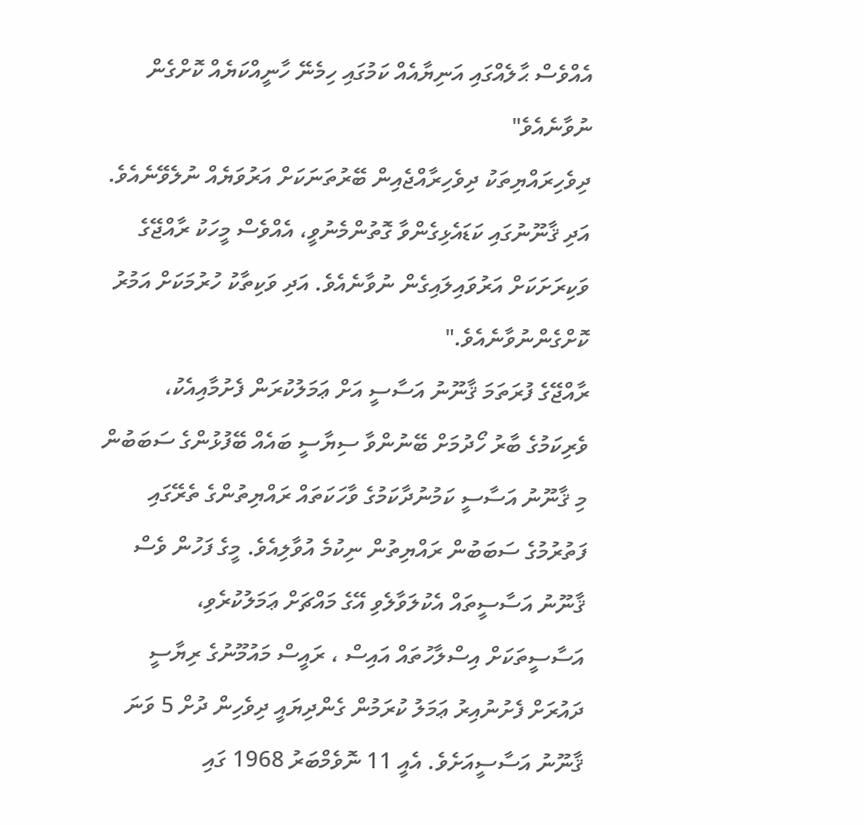އެއްވެސް ޙާލެއްގައި އަނިޔާއެއް ކަމުގައި ހިމެނޭ ހާނީއްކަޔެއް ކޮށްގެން ނުވާނެއެވެ"
ދިވެހިރައްޔިތަކު ދިވެހިރާއްޖެއިން ބޭރުތަނަކަށް އަރުވަޔެއް ނުލެވޭނެއެވެ. އަދި ޤާނޫނުގައި ކަޑައެޅިގެންވާ ގޮތުންމެނުވީ، އެއްވެސް މީހަކު ރާއްޖޭގެ ވަކިރަށަކަށް އަރުވައިލައިގެން ނުވާނެއެވެ. އަދި ވަކިތާކު ހުރުމަކަށް އަމުރު ކޮށްގެންނުވާނެއެވެ."
ރާއްޖޭގެ ފުރަތަމަ ޤާނޫނު އަސާސީ އަށް ޢަމަލުކުރަން ފެށުމާއިއެކު، ވެރިކަމުގެ ބާރު ހޯދުމަށް ބޭނުންވާ ސިޔާސީ ބައެއް ބޭފުޅުންގެ ސަބަބުން މި ޤާނޫނު އަސާސީ ކަމުނުދާކަމުގެ ވާހަކަތައް ރައްޔިތުންގެ ތެރޭގައި ފަތުރުމުގެ ސަބަބުން ރައްޔިތުން ނިކުމެ އުވާލިއެވެ. މީގެ ފަހުން ވެސް ޤާނޫނު އަސާސީތައް އެކުލަވާލެވި އޭގެ މައްޗަށް ޢަމަލުކުރެވި، އަސާސީތަކަށް އިސްލާހުތައް އައިސް ، ރައީސް މައުމޫނުގެ ރިޔާސީ ދައުރަށް ފެށުނުއިރު ޢަމަލު ކުރަމުން ގެންދިޔައީ ދިވެހިން ދުށް 5 ވަނަ ޤާނޫނު އަސާސީއަށެވެ. އެއީ 11 ނޮވެމްބަރު 1968 ގައި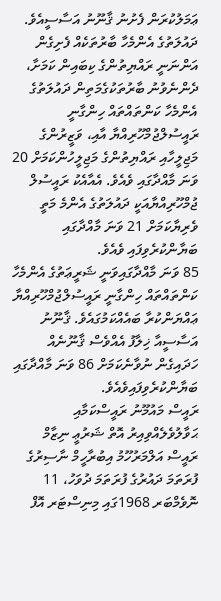ޢަމަލުކުރަން ފެށުނު ޤާނޫނު އަސާސީއެވެ.
ދައުލަތުގެ އެންމެހާ ބާރުތަކެއް ފެށިގެން އަންނަނީ ރައްޔިތުންގެ ކިބައިން ކަމަށާ، ދެންނެވުނު ބާރުތަކުގެމަތިން ދައުލަތުގެ އެންމެހާ ކަންތައްތައް ހިންގާނީ ރައީސުލްޖުމްހޫރިއްޔާ އާއި، ވަޒީރުންގެ މަޖިލީހާއި ރައްޔިތުންގެ މަޖިލީހުންކަމަށް 20 ވަނަ މާއްދާގައި ވެއެވެ. އެއާއެކު ރައީސުލް ޖުމްހޫރިއްޔާއަކީ ދައުލަތުގެ އެންމެ މަތީ ވެރިޔާކަމަށް 21 ވަނަ މާއްދާގައި ބަޔާންކުރެވިފައި ވެއެވެ.
85 ވަނަ މާއްދާގައިވަނީ ޝަރީޢަތުގެ އެންމެހާ ކަންތައްތައް ހިންގާނީ ރައީސުލްޖުމްހޫރިއްޔާ ޢައްޔަންކުރާ ބައެއްކަމުގައެވެ. ޤާނޫނު އަސާސީއާ ޚިލާފު އެއްވެސް ޤާނޫނެއް ހަދައިގެން ނުވާނެކަމަށް 86 ވަނަ މާއްދާގައި ބަޔާންކުރެވިފައިވެއެވެ.
ރައީސް މައުމޫނު ރައީސްކަމާއި ޙަވާލުވެލެއްވިއިރު އޮތް ޝަރުޢީ ނިޒާމް
ރައީސް އަލްމަރުހޫމު އިބުރާހީމް ނާސިރުގެ ފުރަތަމަ ދައުރުގެ ފުރަތަމަ ދުވަހު، 11 ނޮވެމްބަރ 1968ގައި މިނިސްޓަރ އޮފް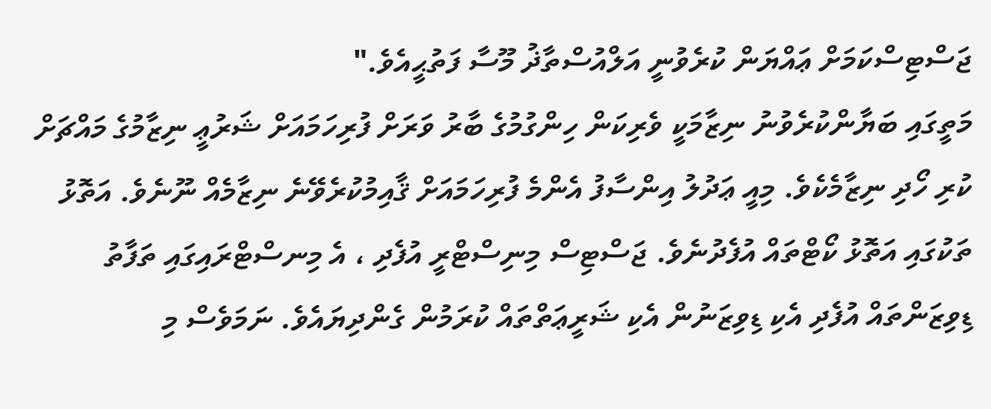ޖަސްޓިސްކަމަށް ޢައްޔަން ކުރެވުނީ އަލްއުސްތާޛު މޫސާ ފަތުޙީއެވެ."
މަތީގައި ބަޔާންކުރެވުނު ނިޒާމަކީ ވެރިކަން ހިންގުމުގެ ބާރު ވަރަށް ފުރިހަމައަށް ޝަރުޢީ ނިޒާމުގެ މައްޗަށް ކުރި ހޯދި ނިޒާމެކެވެ. މިއީ ޢަދުލު އިންސާފު އެންމެ ފުރިހަމައަށް ޤާއިމުކުރެވޭނެ ނިޒާމެއް ނޫނެވެ. އަތޮޅު ތަކުގައި އަތޮޅު ކޯޓްތައް އުފެދުނެވެ. ޖަސްޓިސް މިނިސްޓްރީ އުފެދި ، އެ މިނސްޓްރައިގައި ތަފާތު ޑިވިޒަންތައް އުފެދި އެކި ޑިވިޒަނުން އެކި ޝަރީޢަތްތައް ކުރަމުން ގެންދިޔައެވެ. ނަމަވެސް މި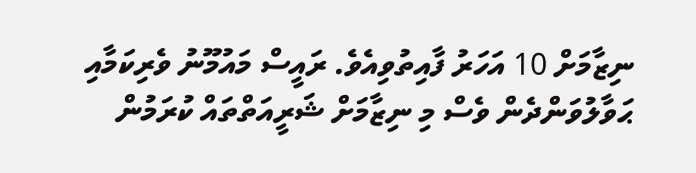ނިޒާމަށް 10 އަހަރު ފާއިތުވިއެވެ. ރައީސް މައުމޫނު ވެރިކަމާއި ޙަވާލުވަންދެން ވެސް މި ނިޒާމަށް ޝަރީއަތްތައް ކުރަމުން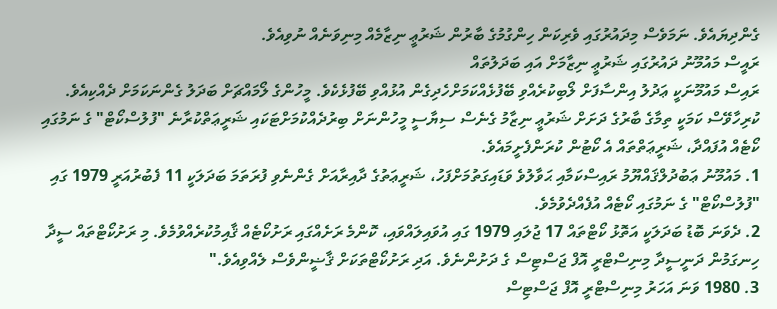ގެންދިޔައެވެ. ނަމަވެސް މިދައުރުގައި ވެރިކަން ހިންގުމުގެ ބާރުން ޝަރުޢީ ނިޒާމެއް މިނިވަނެއް ނުވިއެވެ.
ރައީސް މައުމޫނު ދައުރުގައި ޝަރުޢީ ނިޒާމަށް އައި ބަދަލުތައް
ރައިސް މައުމޫނަކީ ޢަދުލު އިންސާފަށް ލޯބިކުރެއްވި ބޭފުޅެއްކަމަށްހެދިގެން އުޅުއްވި ބޭފުޅެކެވެ. މީހުންގެ ލޯމައްޗަށް ބަދަލު ގެންނަކަމަށް ދެއްކިއެވެ. ކުރިހާވޭސް ކަމަކީ ތިމާގެ ބާރުގެ ދަށަށް ޝަރުޢީ ނިޒާމު ގެނެސް ސިޔާސީ މީހުންނަށް ބިރުދެއްކުމަށްޓަކައި ޝަރީޢަތްކުރާނެ "ފުލުސްކޯޓް" ގެ ނަމުގައި ކޯޓެއް އުފައްދާ، ޝަރީޢަތްތައް އެ ކޯޓުން ކުރަންފެށީމައެވެ.
1. މައުމޫނު ޢަބުދުލްޤައްޔޫމު ރައިސްކަމާއި ޙަވާލުވެ ވަޑައިގަތުމަށްފަހު، ޝަރީޢަތުގެ ދާއިރާއަށް ގެންނެވި ފުރަތަމަ ބަދަލަކީ 11 ފެބުރުއަރީ 1979 ގައި "ފުލުސްކޯޓް" ގެ ނަމުގައި ކޯޓެއް އުފެއްދެވުމެވެ.
2. ދެވަނަ ބޮޑު ބަދަލަކީ އަތޮޅު ކޯޓްތައް 17 ޖުލައި 1979 ގައި އުވައިލައްވައި، ކޮންމެ ރަށެއްގައި ރަށުކޯޓެއް ޤާއިމުކުރެއްވުމެވެ. މި ރަށުކޯޓްތައް ސީދާ ހިނގަމުން ދަނީސީދާ މިނިސްޓްރީ އޮފް ޖަސްޓިސް ގެ ދަށުންނެވެ. އަދި ރަށުކޯޓްތަކަށް ޤާޟީންވެސް ލެއްވިއެވެ."
3. 1980 ވަނަ އަހަރު މިނިސްޓްރީ އޮފް ޖަސްޓިސް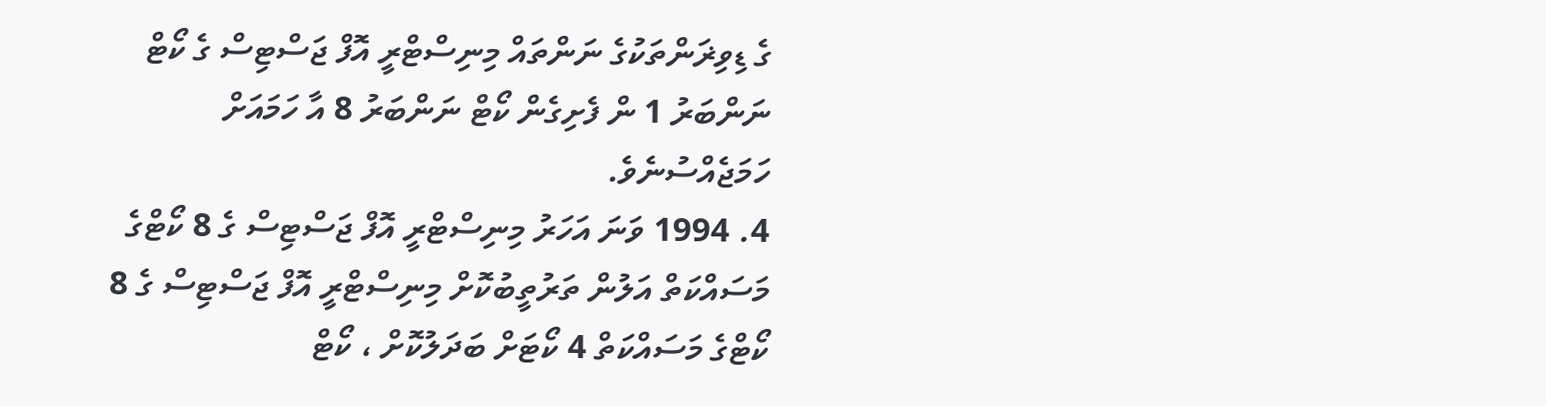ގެ ޑިވިޜަންތަކުގެ ނަންތައް މިނިސްޓްރީ އޮފް ޖަސްޓިސް ގެ ކޯޓް ނަންބަރު 1 ން ފެށިގެން ކޯޓް ނަންބަރު 8 އާ ހަމައަށް ހަމަޖެއްސުނެވެ.
4. 1994 ވަނަ އަހަރު މިނިސްޓްރީ އޮފް ޖަސްޓިސް ގެ 8 ކޯޓްގެ މަސައްކަތް އަލުން ތަރުތީބުކޮށް މިނިސްޓްރީ އޮފް ޖަސްޓިސް ގެ 8 ކޯޓްގެ މަސައްކަތް 4 ކޯޓަށް ބަދަލުކޮށް ، ކޯޓް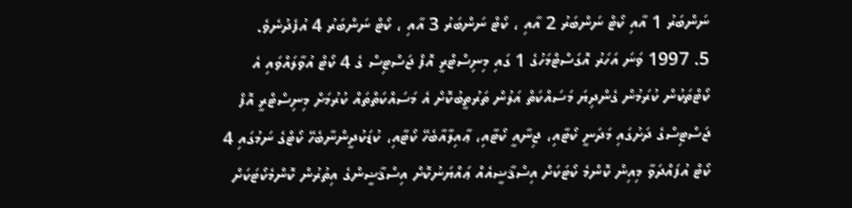ނަންބަރު 1 އާއި ކޯޓް ނަންބަރު 2 އާއި ، ކޯޓް ނަންބަރު 3 އާއި ، ކޯޓް ނަންބަރު 4 އުފެދުނެވެ.
5. 1997 ވަނަ އަހަރު އޮގަސްޓްމަހުގެ 1 ގައި މިނިސްޓްރީ އޮފް ޖަސްޓިސް ގެ 4 ކޯޓް އުވާލައްވައި އެ ކޯޓްތަކުން ކުރަމުން ގެންދިޔަ މަސައްކަތް އަލުން ތަރުތީބުކޮށް އެ މަސައްކަތްތައް ކުރުމަށް މިނިސްޓްރީ އޮފް ޖަސްޓިސްގެ ދަށުގައި މަދަނީ ކޯޓާއި، ޖިނާއީ ކޯޓާއި، ޢާއިލާއާބެހޭ ކޯޓާއި، ކުޑަކުދީންނާބެހޭ ކޯޓްގެ ނަމުގައި 4 ކޯޓް އުފައްދަވާ މިއިން ކޮންމެ ކޯޓަކަށް އިސްޤާޟީއެއް ޢައްޔަނުކޮށް އިސްޤާޟީންގެ އިތުރުން ކޮންމެކޯޓަކަށް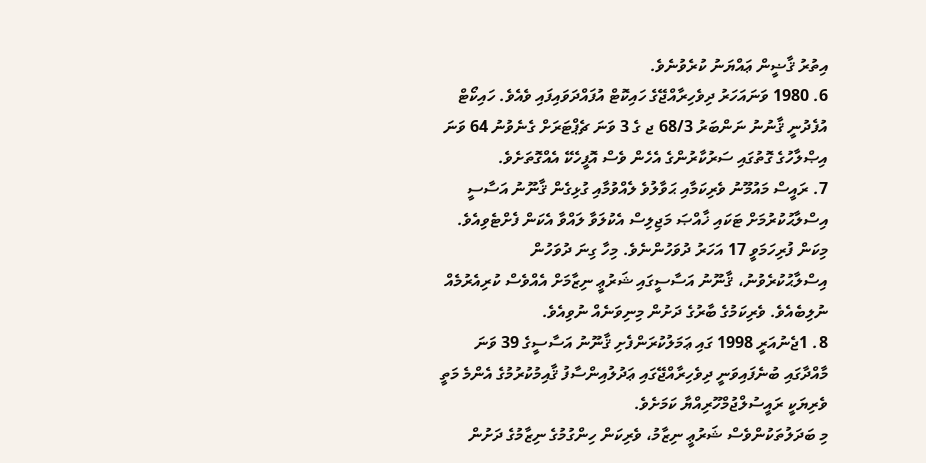އިތުރު ޤާޟީން ޢައްޔަނު ކުރެވުނެވެ.
6. 1980 ވަނައަހަރު ދިވެހިރާއްޖޭގެ ހައިކޮޓް އުފައްދަވައިފައި ވެއެވެ. ހައިކޯޓް އުފެދުނީ ޤާނުނު ނަންބަރު 68/3 ޖ ގެ 3 ވަނަ ޗެޕްޓަރަށް ގެނެވުނު 64 ވަނަ އިޞްލާހުގެ ގޮތުގައި ސަރުކާރުންގެ އެހެން ވެސް އޮފީހެކޭ އެއްގޮތަށެވެ.
7. ރައީސް މައުމޫނު ވެރިކަމާއި ޙަވާލުވެ ލެއްވުމާއި ގުޅިގެން ޤާނޫނު އަސާސީ އިސްލާޙުކުރުމަށް ޓަކައި ޚާއްޞަ މަޖިލިސް އެކުލަވާ ލައްވާ އެކަން ފެށްޓެވިއެވެ. މިކަން ފުރިހަމަވީ 17 އަހަރު ދުވަހުންނެވެ. މިހާ ގިނަ ދުވަހުން އިސްލާޙުކުރެވުނު، ޤާނޫނު އަސާސީގައި ޝަރުޢީ ނިޒާމަށް އެއްވެސް ކުރިއެރުމެއް ނުލިބެއެވެ. ވެރިކަމުގެ ބާރުގެ ދަށުން މިނިވަނެއް ނުވިއެވެ.
8. 1ޖެނުއަރީ 1998 ގައި ޢަމަލުކުރަންފެށި ޤާނޫނު އަސާސީގެ 39 ވަނަ މާއްދާގައި ބުނެފައިވަނީ ދިވެހިރާއްޖޭގައި ޢަދުލުއިންސާފު ޤާއިމުކުރުމުގެ އެންމެ މަތީ ވެރިޔަކީ ރައީސުލްޖުމްހޫރިއްޔާ ކަމަށެވެ.
މި ބަދަލުތަކުންވެސް ޝަރުޢީ ނިޒާމު، ވެރިކަން ހިންގުމުގެ ނިޒާމުގެ ދަށުން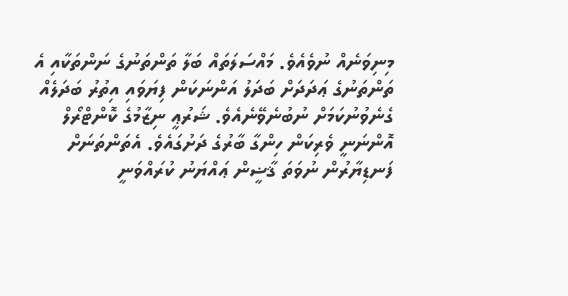މިނިވަނެއް ނުވެއެވެ. މައްސަލަތައް ބަލާ ތަންތަނުގެ ނަންތަކާއި އެ ތަންތަނުގެ ޢަދަދަށް ބަދަލު އަންނަކަން ފިޔަވައި އިތުރު ބަދަލެއް ގެނެވުނުކަމަށް ނުބުނެވޭނެއެވެ. ޝަރުޢީ ނިޒާމުގެ ކޮންޓްރޯލް އޮންނަނީ ވެރިކަން ހިންގާ ބާރުގެ ދަށުގައެވެ. އެތަންތަނަށް ފަނޑިޔާރުން ނުވަތަ ޤާޟީން ޢައްޔަނު ކުރައްވަނީ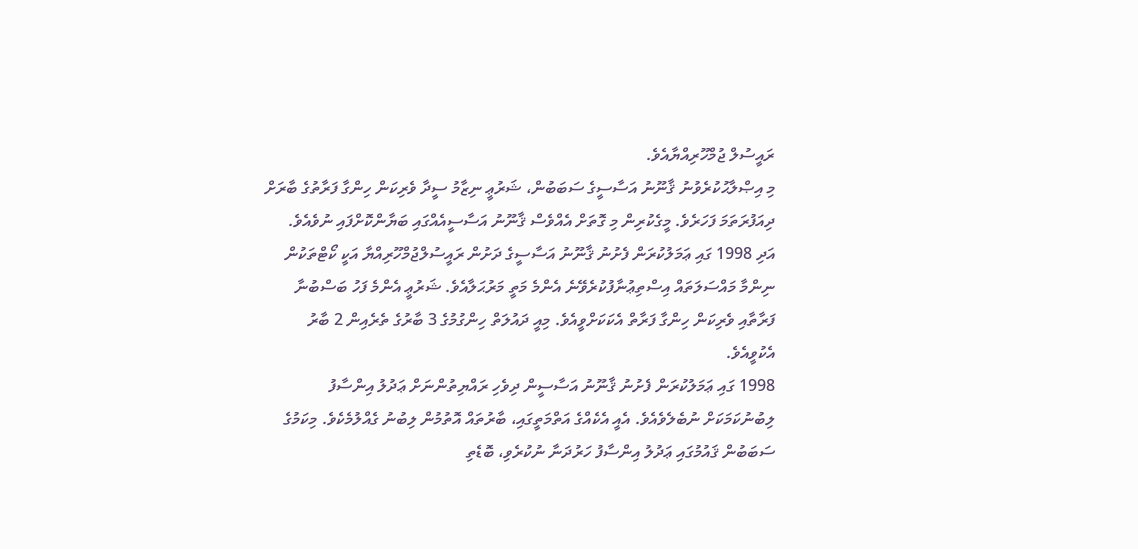ރައީސުލް ޖުމްހޫރިއްޔާއެވެ.
މި އިޞްލާޙުކުރެވުނު ޤާނޫނު އަސާސީގެ ސަބަބުން، ޝަރުޢީ ނިޒާމު ސީދާ ވެރިކަން ހިންގާ ފަރާތުގެ ބާރަށް ދިއަފުރަތަމަ ފަހަރެވެ. މީގެކުރިން މި ގޮތަށް އެއްވެސް ޤާނޫނު އަސާސީއެއްގައި ބަޔާންކޮށްފައި ނުވެއެވެ.
އަދި 1998 ގައި ޢަމަލުކުރަން ފެށުނު ޤާނޫނު އަސާސީގެ ދަށުން ރައީސުލްޖުމްހޫރިއްޔާ އަކީ ކޯޓްތަކުން ނިންމާ މައްސަލަތައް އިސްތިޢުނާފުކުރެވޭނެ އެންމެ މަތީ މަރުޙަލާއެވެ. ޝަރުޢީ އެންމެ ފަހު ބަސްބުނާ ފަރާތާއި ވެރިކަން ހިންގާ ފަރާތް އެކަކަށްވީއެވެ. މިއީ ދައުލަތް ހިންގުމުގެ 3 ބާރުގެ ތެރެއިން 2 ބާރު އެކުވީއެވެ.
1998 ގައި ޢަމަލުކުރަން ފެށުނު ޤާނޫނު އަސާސީން ދިވެހި ރައްޔިތުންނަށް ޢަދުލު އިންސާފު ލިބުނުކަމަކަށް ނުބެލެވެއެވެ. އެއީ އެކެއްގެ އަތްމަތީގައި، ބާރުތައް އޮތުމުން ލިބުނު ގެއްލުމެކެވެ. މިކަމުގެ ސަބަބުން ޤައުމުގައި ޢަދުލު އިންސާފު ހަރުދަނާ ނުކުރެވި، ބޮޑެތި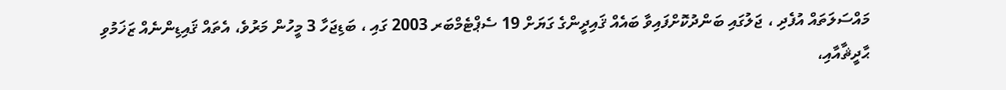މައްސަލަތައް އުފެދި ، ޖަލުގައި ބަންދުކޮށްފައިވާ ބައެއް ޤައިދީންގެ ގަޔަށް 19 ސެޕްޓެމްބަރ 2003 ގައި ، ބަޑިޖަހާ 3 މީހުން މަރުވެ، އެތައް ޤައިޑިންނެއް ޒަޚަމުވި ޙާދީޘާއާއި،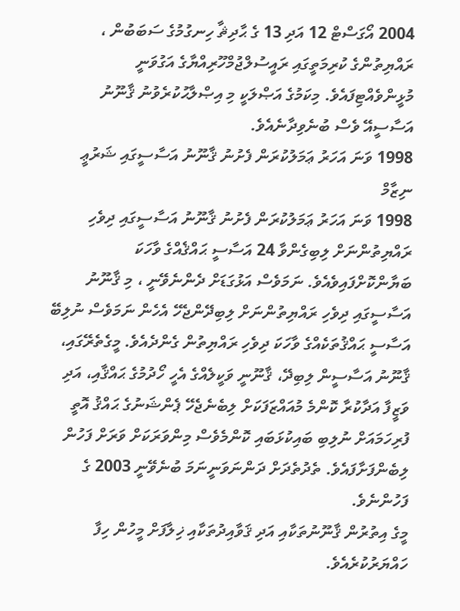2004 އޯގަސްޓް 12 އަދި 13 ގެ ޙާދިޘާ ހިނގުމުގެ ސަބަބުން ، ރައްޔިތުންގެ ކުރިމަތީގައި ރައީސުލްޖުމްހޫރިއްޔާގެ އަގުވަނީ މުޅީންވެއްޓިފައެވެ. މިކަމުގެ އަޞްލަކީ މި އިޞްލާޙުކުރެވުނު ޤާނޫނު އަސާސީއޭ ވެސް ބުނެވިދާނެއެވެ.
1998 ވަނަ އަހަރު ޢަމަލުކުރަން ފެށުނު ޤާނޫނު އަސާސީގައި ޝަރުޢީ ނިޒާމް
1998 ވަނަ އަހަރު ޢަމަލުކުރަން ފެށުނު ޤާނޫނު އަސާސީގައި ދިވެހި ރައްޔިތުންނަށް ލިބިގެންވާ 24 އަސާސީ ޙައްޤެއްގެ ވާހަކަ ބަޔާންކޮށްފައިވެއެވެ. ނަމަވެސް އަޅުގަޑަށް ދެންނެވޭނީ ، މި ޤާނޫނު އަސާސީގައި ދިވެހި ރައްޔިތުންނަށް ލިބިދޭންޖެހޭ އެހެން ނަމަވެސް ނުލިބޭ އަސާސީ ޙައްޤުތަކެއްގެ ވާހަކަ ދިވެހި ރައްޔިތުން ގެންދެއެވެ. މީގެތެރޭގައި، ޤާނޫނު އަސާސީން ލިބިދޭ، ޤާނޫނީ ވަކީލެއްގެ އެހީ ހޯދުމުގެ ޙައްޤާއި، އަދި ވަޒީފާ އަދާކުރާ ކޮންމެ މުއައްޒަފަކަށް ލިބެނެޖެހޭ ޕެންޝަނުގެ ޙައްޤު އޮތީ ފުރިހަމައަށް ނުލިބި ބައިކުޅަބައި ކޮންމެވެސް މިންވަރަކަށް ވަރަށް ފަހުން ލިބެންފަށާފައެވެ. ތެދުތެދަށް ދަންނަވަނީނަމަ ބުނެވޭނީ 2003 ގެ ފަހުންނެވެ.
މީގެ އިތުރުން ޤާނޫނުތަކާއި އަދި ޤަވާއިދުތަކާއި ޚިލާފަށް މީހުން ހިފާ ހައްޔަރުކުރެއެވެ.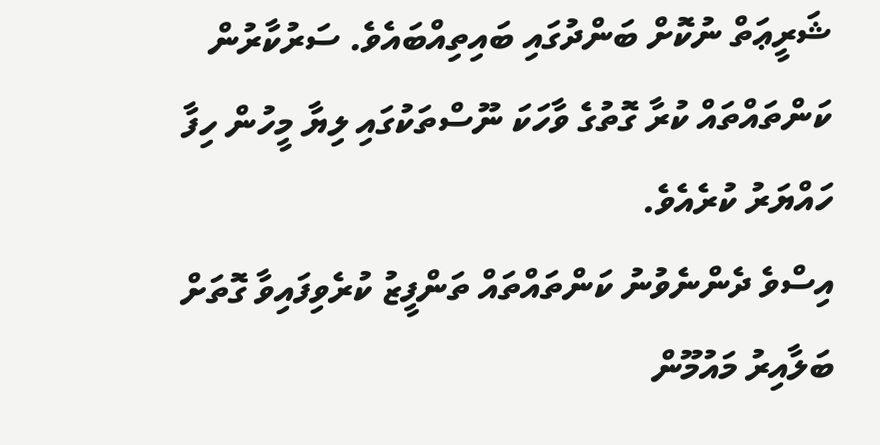ޝަރީޢަތް ނުކޮށް ބަންދުގައި ބައިތިއްބައެވެ. ސަރުކާރުން ކަންތައްތައް ކުރާ ގޮތުގެ ވާހަކަ ނޫސްތަކުގައި ލިޔާ މީހުން ހިފާ ހައްޔަރު ކުރެއެވެ.
އިސްވެ ދެންނެވުނު ކަންތައްތައް ތަންފީޒު ކުރެވިފައިވާ ގޮތަށް ބަލާއިރު މައުމޫން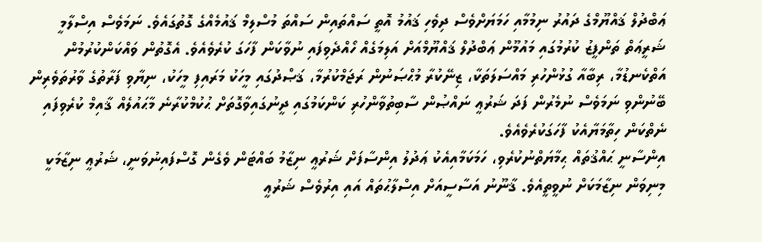ޢަބްދުލް ޤައްޔޫމްގެ ދައުރު ނިމުމާއި ހަމަޔަށްވެސް ދިވެހި ޤައުމު އޮތީ ސައްތައިން ސައްތަ މުސްލިމް ޤައުމެއްގެ ގޮތުގައެވެ. ނަމަވެސް އިސްލާމީ ޝަރީޢަތް ތަންފީޒު ކުރުމުގައި މައުމޫން ޢަބްދުލް ޤައްޔޫމްއަށް އަލިމަގެއް ހޯއްދެވިފައި ނުވާކަން ފާހަގަ ކުރެވެއެވެ. އެގޮތުން ވައްކަންކުރުމުން އަތްކެނޑުމާ، ރިބާއާ ގުޅުންހުރި މައްސަލަތަކާ، ޒިނޭކުރާ މުޙްޞަނުން ރަޖަމްކުރުމާ، ޤަޞްދުގައި މީހަކު މަރައިފި މީހަކު، ނިޔާވި ފަރާތުގެ ވާރުތަވެރިން ބޭނުންވި ނަމަވެސް ނުމެރުން ފަދަ ޝަރުޢީ ނައްޞުން ސާބިތުވާންހުރި ކަންކަމުގައި ދީނުގައިވާގޮތަށް ޙުކުމްކުރާނެ މާޙައުލެއް ޤާއިމް ކުރެވިފައި ނެތްކަން ހިތާމަޔާއެކު ފާހަގަކުރެވެއެވެ.
އިންސާނީ ޙައްޤުތައް ޙިމާޔަތްނުކުރެވި، ހަމަކަމާއިއެކު ޢަދުލު އިންސާފަށް ޝަރުޢީ ނިޒާމު ބައްޓަން ވެގެން ގޮސްފައިނުވަނީ، ޝަރުޢީ ނިޒާމަކީ މިނިވަން ނިޒާމަކަށް ނުވީތީއެވެ. ޤާނޫނު އަސާސީއަށް އިސްލާޙުތައް އައި އިރުވެސް ޝަރުޢީ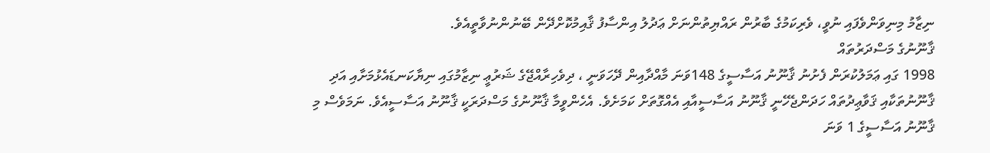ނިޒާމު މިނިވަންވެފައި ނުވީ، ވެރިކަމުގެ ބާރުން ރައްޔިތުންނަށް ޢަދުލު އިންސާފު ޤާއިމުކޮށްދޭން ބޭނުންނުވާތީއެވެ.
ޤާނޫނުގެ މަސްދަރުތައް
1998 ގައި ޢަމަލުކުރަން ފެށުނު ޤާނޫނު އަސާސީގެ 148ވަނަ މާއްދާއިން ދޭހަވަނީ ، ދިވެހިރާއްޖޭގެ ޝަރުޢީ ނިޒާމުގައި ނިޔާކަނޑައެޅުމަށާއި އަދި ޤާނޫނުތަކާއި ޤަވާޢިދުތައް ހަދަންޖެހޭނީ ޤާނޫނު އަސާސީއާއި އެއްގޮތަށް ކަމަށެވެ. އެހެންވީމާ ޤާނޫނުގެ މަސްދަރަކީ ޤާނޫނު އަސާސީއެވެ. ނަމަވެސް މި ޤާނޫނު އަސާސީގެ 1 ވަނަ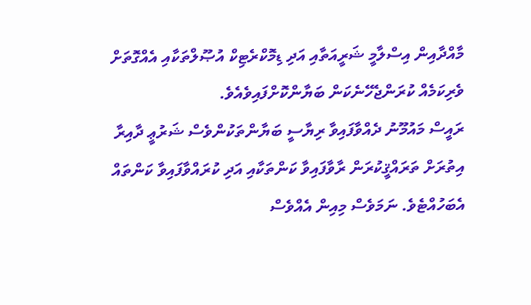މާއްދާއިން އިސްލާމީ ޝަރީއަތާއި އަދި ޑިމޮކްރެޓިކް އުޞޫލްތަކާއި އެއްގޮތަށް ވެރިކަމެއް ކުރަންޖެހޭނެކަން ބަޔާންކޮށްފައިވެއެވެ.
ރައީސް މައުމޫނު ދެއްވާފައިވާ ރިޔާސީ ބަޔާންތަކުންވެސް ޝަރުޢީ ދާއިރާ އިތުރަށް ތަރައްޤީކުރަން ރާވާފައިވާ ކަންތަކާއި އަދި ކުރައްވާފައިވާ ކަންތައް އެބަހުއްޓެވެ. ނަމަވެސް މިއިން އެއްވެސް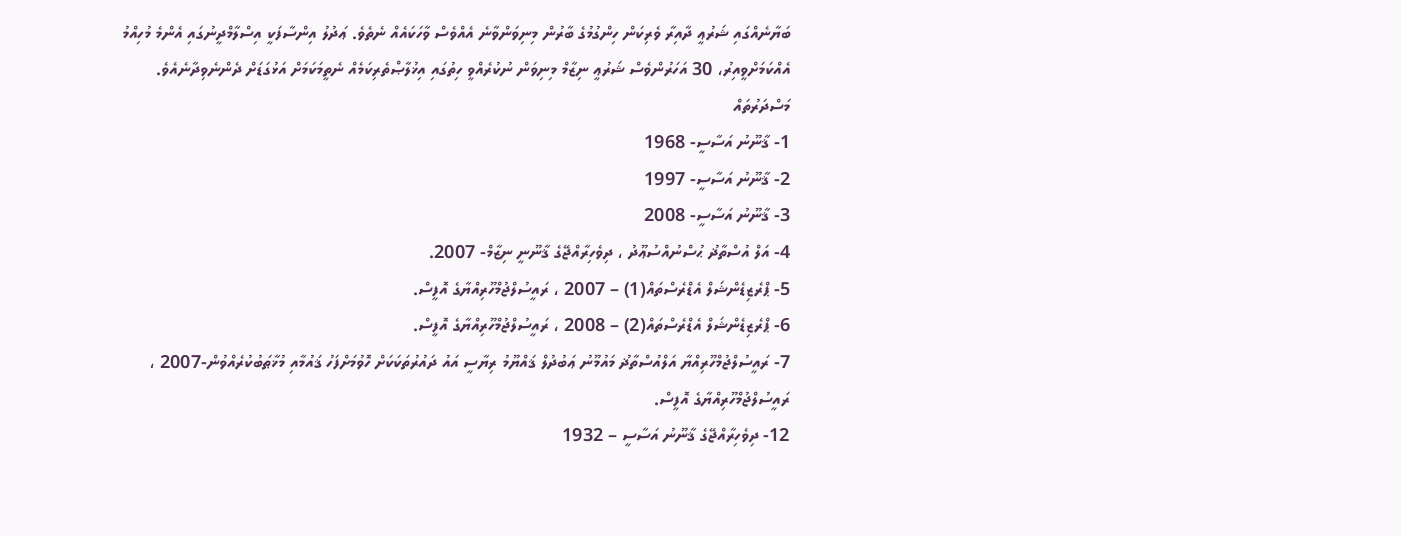ބަޔާނެއްގައި ޝަރުޢީ ދާއިރާ ވެރިކަން ހިންގުމުގެ ބާރުން މިނިވަންވާނެ އެއްވެސް ވާހަކައެއް ނެތެވެ. ޢަދުލު އިންސާފަކީ އިސްލާމްދީނުގައި އެންމެ މުހިއްމު އެއްކަމަށްވީއިރު، 30 އަހަރުންވެސް ޝަރުޢީ ނިޒާމް މިނިވަން ނުކުރެއްވީ ހިތުގައި އިޚުލާޞްތެރިކަމެއް ނެތީމަކަމަށް އަޅުގަޑަށް ދެންނެވިދާނެއެވެ.
މަސްދަރުތައް
1- ޤާނޫނު އަސާސީ- 1968
2- ޤާނޫނު އަސާސީ- 1997
3- ޤާނޫނު އަސާސީ- 2008
4- އަލް އުސްތާޛު ޙުސްނުއްސުޢޫދު ، ދިވެހިރާއްޖޭގެ ޤާނޫނީ ނިޒާމް- 2007.
5- ޕްރެޒިޑެންޝަލް އެޑްރެސްތައް(1) – 2007 ، ރައީސުލްޖުމްހޫރިއްޔާގެ އޮފީސް.
6- ޕްރެޒިޑެންޝަލް އެޑްރެސްތައް(2) – 2008 ، ރައީސުލްޖުމްހޫރިއްޔާގެ އޮފީސް.
7- ރައީސުލްޖުމްހޫރިއްޔާ އަލްއުސްތާޛު މައުމޫނު ޢަބުދުލް ޤައްޔޫމު ރިޔާސީ އައު ދައުރުތަކަކަށް ހޮވުމަށްފަހު ޤައުމާއި މުޚާޠަބުކުރެއްވުން-2007 ، ރައީސުލްޖުމްހޫރިއްޔާގެ އޮފީސް.
12- ދިވެހިރާއްޖޭގެ ޤާނޫނު އަސާސީ – 1932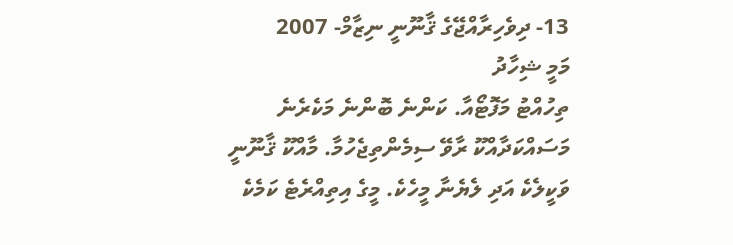13- ދިވެހިރާއްޖޭގެ ޤާނޫނީ ނިޒާމް- 2007
މަމީ ޝިހާދު
ތިހުއްޓު މަފޮޓޯއާ. ކަންނެ ބޮންނެ މަކެރެނެ މަސައްކަދާއްކޫ ރާވޭ ސިމެންތިޖެހުމާ. މާއްކޫ ޤާނޫނީ ވަކީލެކެ އަދި ލެޔެނާ މީހެކެ. މީގެ އިތިއްރެޓެ ކަމެކެ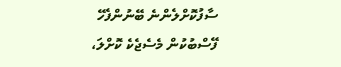ސާފުކޮށްލެންނެ ބޭނުންފެހޭ ފޭސްބުކުން މެސެޖެކެ ކޮށްލަ،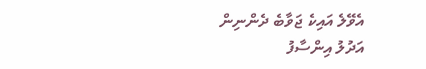އެވޭލެ އައިކެ ޖަވާބެ ދެންނިން
އަދުލު އިންސާފު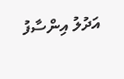އަދުލު އިންސާފު